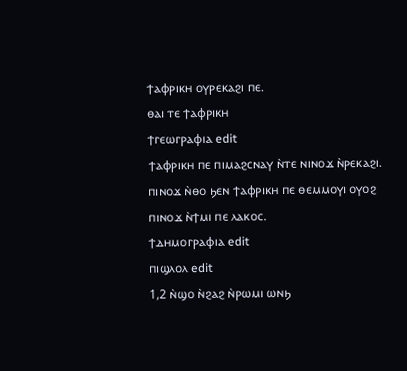ϯⲁⲫⲣⲓⲕⲏ ⲟⲩⲣⲉⲕⲁϩⲓ ⲡⲉ.
ⲑⲁⲓ ⲧⲉ ϯⲁⲫⲣⲓⲕⲏ
ϯⲅⲉⲱⲅⲣⲁⲫⲓⲁ edit
ϯⲁⲫⲣⲓⲕⲏ ⲡⲉ ⲡⲓⲙⲁϩⲥⲛⲁⲩ ⲛ̀ⲧⲉ ⲛⲓⲛⲟϫ ⲛ̀ⲣⲉⲕⲁϩⲓ. ⲡⲓⲛⲟϫ ⲛ̀ⲑⲟ ϧⲉⲛ ϯⲁⲫⲣⲓⲕⲏ ⲡⲉ ⲑⲉⲙⲙⲟⲩⲓ ⲟⲩⲟϩ ⲡⲓⲛⲟϫ ⲛ̀ϯⲙⲓ ⲡⲉ ⲗⲁⲕⲟⲥ.
ϯⲇⲏⲙⲟⲅⲣⲁⲫⲓⲁ edit
ⲡⲓϣⲗⲟⲗ edit
1,2 ⲛ̀ϣⲟ ⲛ̀ϩⲁϩ ⲛ̀ⲣⲱⲙⲓ ⲱⲛϧ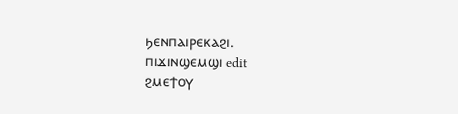ϧⲉⲛⲡⲁⲓⲣⲉⲕⲁϩⲓ.
ⲡⲓϫⲓⲛϣⲉⲙϣⲓ edit
ϩⲙⲉϯⲟⲩ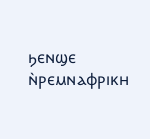ϧⲉⲛϣⲉ ⲛ̀ⲣⲉⲙⲛⲁⲫⲣⲓⲕⲏ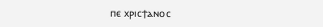ⲡⲉ ⲭⲣⲓⲥϯⲁⲛⲟⲥ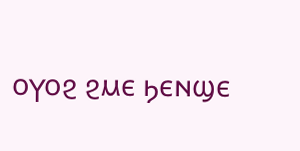ⲟⲩⲟϩ ϩⲙⲉ ϧⲉⲛϣⲉ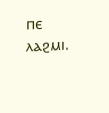ⲡⲉ ⲗⲁϩⲙⲓ.